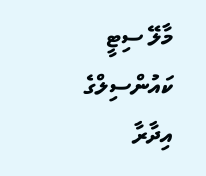މާލޭ ސިޓީ ކައުންސިލްގެ އިދާރާ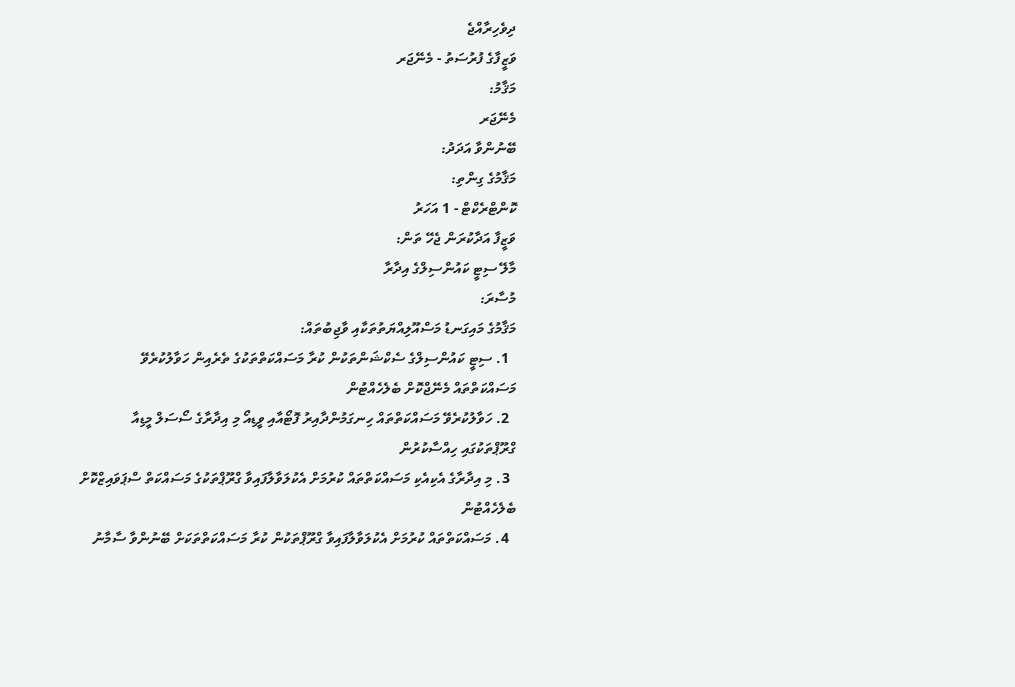ދިވެހިރާއްޖެ
ވަޒީފާގެ ފުރުސަތު - މެނޭޖަރ
މަޤާމު:
މެނޭޖަރ
ބޭނުންވާ އަދަދު:
މަޤާމުގެ ގިންތި:
ކޮންޓްރެކްޓް - 1 އަހަރު
ވަޒީފާ އަދާކުރަން ޖެހޭ ތަން:
މާލޭ ސިޓީ ކައުންސިލްގެ އިދާރާ
މުސާރަ:
މަޤާމުގެ މައިގަނޑު މަސްއޫލިއްޔަތުތަކާއި ވާޖިބުތައް:
  1. ސިޓީ ކައުންސިލްގެ ސެކްޝަންތަކުން ކުރާ މަސައްކަތްތަކުގެ ތެރެއިން ހަވާލުކުރެވޭ މަސައްކަތްތައް މެނޭޖްކޮށް ބެލެހެއްޓުން
  2. ހަވާލުކުރެވޭ މަސައްކަތްތައް ހިނގަމުންދާއިރު ފޮޓޯއާއި ވީޑިއޯ މި އިދާރާގެ ސޯސަލް މީޑިއާ ގްރޫޕްތަކުގައި ހިއްސާކުރުން
  3. މި އިދާރާގެ އެކިއެކި މަސައްކަތްތައް ކުރުމަށް އެކުލަވާލާފައިވާ ގްރޫޕްތަކުގެ މަސައްކަތް ސްޕަވައިޒްކޮށް ބެލެހެއްޓުން
  4. މަސައްކަތްތައް ކުރުމަށް އެކުލަވާލާފައިވާ ގްރޫޕްތަކުން ކުރާ މަސައްކަތްތަކަށް ބޭނުންވާ ސާމާނު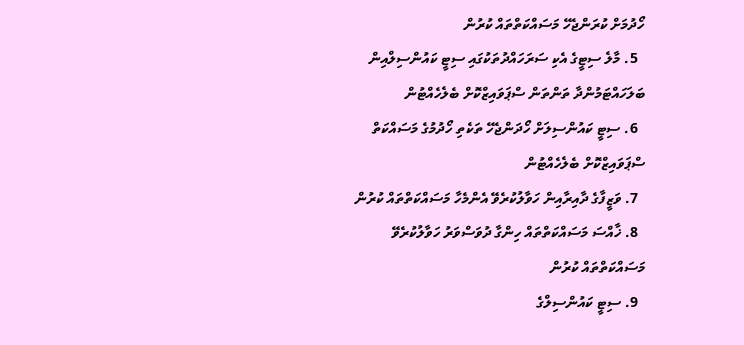ހޯދުމަށް ކުރަންޖެހޭ މަސައްކަތްތައް ކުރުން
  5. މާލެ ސިޓީގެ އެކި ސަރަހައްދުތަކުގައި ސިޓީ ކައުންސިލްއިން ބަލަހައްޓަމުންދާ ތަންތަން ސްޕަވައިޒްކޮށް ބެލެހެއްޓުން
  6. ސިޓީ ކައުންސިލަށް ހޯދަންޖެހޭ ތަކެތި ހޯދުމުގެ މަސައްކަތް ސްޕަވައިޒްކޮށް ބެލެހެއްޓުން
  7. ވަޒީފާގެ ދާއިރާއިން ހަވާލުކުރެވޭ އެންމެހާ މަސައްކަތްތައް ކުރުން
  8. ޚާއްސަ މަސައްކަތްތައް ހިންގާ ދުވަސްވަރު ހަވާލުކުރެވޭ މަސައްކަތްތައް ކުރުން
  9. ސިޓީ ކައުންސިލްގެ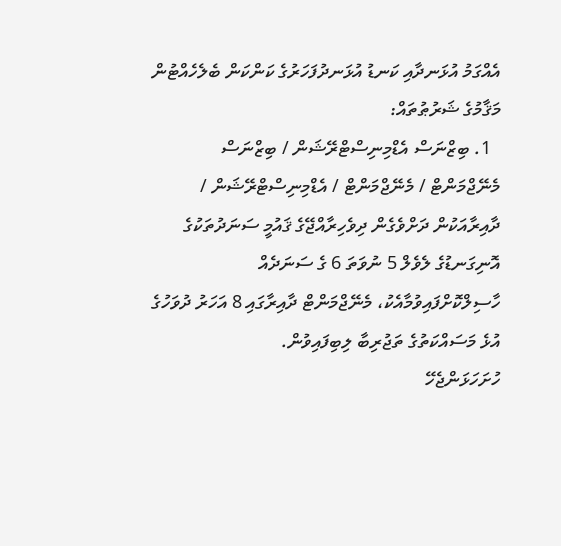އެއްގަމު އުޅަނދާއި ކަނޑު އުޅަނދުފަހަރުގެ ކަންކަން ބެލެހެއްޓުން
މަޤާމުގެ ޝަރުޠުތައް:
  1. ބިޒްނަސް އެޑްމިނިސްޓްރޭޝަން / ބިޒްނަސް މެނޭޖްމަންޓް / މެނޭޖްމަންޓް / އެޑްމިނިސްޓްރޭޝަން / ދާއިރާއަކުން ދަށްވެގެން ދިވެހިރާއްޖޭގެ ޤައުމީ ސަނަދުތަކުގެ އޮނިގަނޑުގެ ލެވެލް 5 ނުވަތަ 6 ގެ ސަނަދެއް ހާސިލްކޮށްފައިވުމާއެކު، މެނޭޖްމަންޓް ދާއިރާގައި 8 އަހަރު ދުވަހުގެ އުޅެ މަސައްކަތުގެ ތަޖުރިބާ ލިބިފައިވުން.
ހުށަހަޅަންޖެހޭ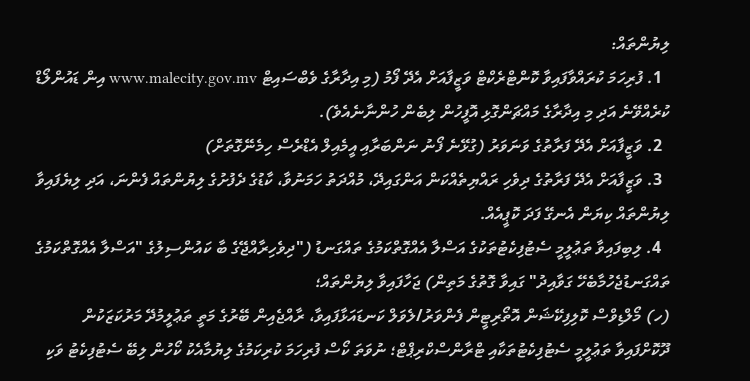ލިޔުންތައް:
  1. ފުރިހަމަ ކުރައްވާފައިވާ ކޮންޓްރެކްޓް ވަޒީފާއަށް އެދޭ ފޯމު (މި އިދާރާގެ ވެބްސައިޓް www.malecity.gov.mv އިން ޑައުންލޯޑް ކުރެއްވޭނެ އަދި މި އިދާރާގެ މައްޗަންގޮޅި އޮފީހުން ލިބެން ހުންނާނެއެވެ).
  2. ވަޒީފާއަށް އެދޭ ފަރާތުގެ ވަނަވަރު (ގުޅޭނެ ފޯނު ނަންބަރާއި އީމެއިލް އެޑްރެސް ހިމެނޭގޮތަށް)
  3. ވަޒީފާއަށް އެދޭ ފަރާތުގެ ދިވެހި ރައްޔިތެއްކަން އަންގައިދޭ، މުއްދަތު ހަމަނުވާ، ކާޑުގެ ދެފުށުގެ ލިޔުންތައް ފެންނަ، އަދި ލިޔެފައިވާ ލިޔުންތައް ކިޔަން އެނގޭ ފަދަ ކޮޕީއެއް.
  4. ލިބިފައިވާ ތަޢުލީމީ ސެޓުފިކެޓުތަކުގެ އަސްލާ އެއްގޮތްކަމުގެ ތައްގަނޑު ("ދިވެހިރާއްޖޭގެ ބާ ކައުންސިލުގެ "އަސްލާ އެއްގޮތްކަމުގެ ތައްގަނޑުޖެހުމާބެހޭ ގަވާއިދު" ގައިވާ ގޮތުގެ މަތިން) ޖަހާފައިވާ ލިޔުންތައް؛
(ހ) މޯލްޑިވްސް ކޮލިފިކޭޝަން އޮތޯރިޓީން ފެންވަރު/ލެވަލް ކަނޑައަޅާފައިވާ، ރާއްޖެއިން ބޭރުގެ މަތީ ތަޢުލީމުދޭ މަރުކަޒަކުން ދޫކޮށްފައިވާ ތަޢުލީމީ ސެޓުފިކެޓުތަކާއި ޓްރާންސްކްރިޕްޓް؛ ނުވަތަ ކޯސް ފުރިހަމަ ކުރިކަމުގެ ލިޔުމާއެކު ކޯހުން ލިބޭ ސެޓުފިކެޓު ވަކި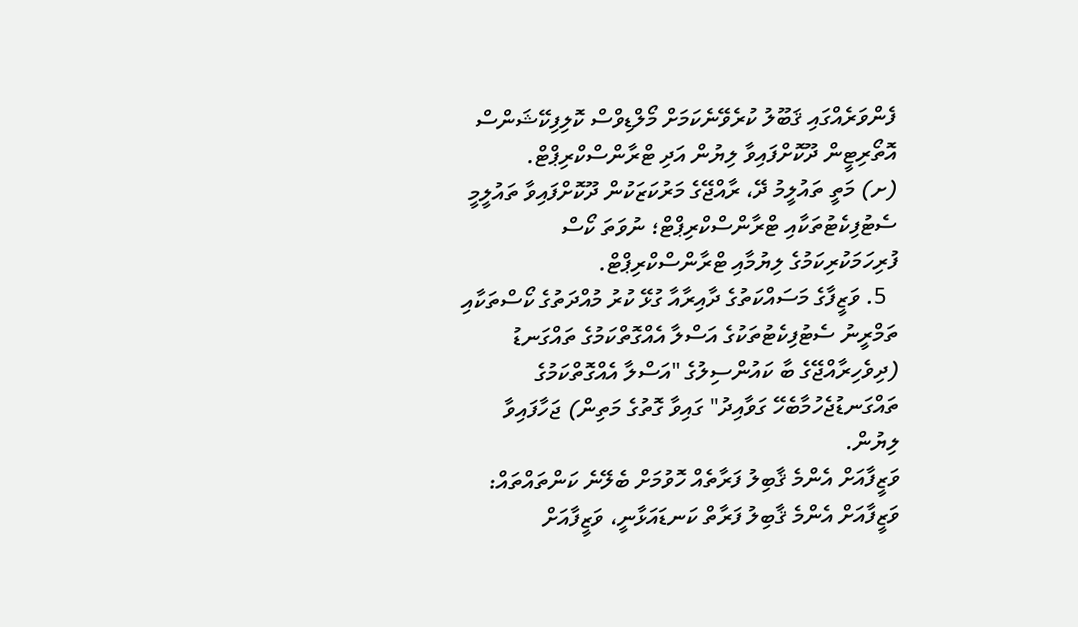ފެންވަރެއްގައި ޤަބޫލު ކުރެވޭނެކަމަށް މޯލްޑިވްސް ކޮލިފިކޭޝަންސް އޮތޯރިޓީން ދޫކޮށްފައިވާ ލިޔުން އަދި ޓްރާންސްކްރިޕްޓް.
(ށ) މަތީ ތައުލީމު ދޭ، ރާއްޖޭގެ މަރުކަޒަކުން ދޫކޮށްފައިވާ ތައުލީމީ ސެޓުފިކެޓުތަކާއި ޓްރާންސްކްރިޕްޓް؛ ނުވަތަ ކޯސް ފުރިހަމަކުރިކަމުގެ ލިޔުމާއި ޓްރާންސްކްރިޕްޓް.
  5. ވަޒީފާގެ މަސައްކަތުގެ ދާއިރާއާ ގުޅޭ ކުރު މުއްދަތުގެ ކޯސްތަކާއި ތަމްރީނު ސެޓުފިކެޓުތަކުގެ އަސްލާ އެއްގޮތްކަމުގެ ތައްގަނޑު (ދިވެހިރާއްޖޭގެ ބާ ކައުންސިލުގެ "އަސްލާ އެއްގޮތްކަމުގެ ތައްގަނޑުޖެހުމާބެހޭ ގަވާއިދު" ގައިވާ ގޮތުގެ މަތިން) ޖަހާފައިވާ ލިޔުން.
ވަޒީފާއަށް އެންމެ ޤާބިލު ފަރާތެއް ހޮވުމަށް ބެލޭނެ ކަންތައްތައް:
ވަޒީފާއަށް އެންމެ ޤާބިލު ފަރާތް ކަނޑައަޅާނީ، ވަޒީފާއަށް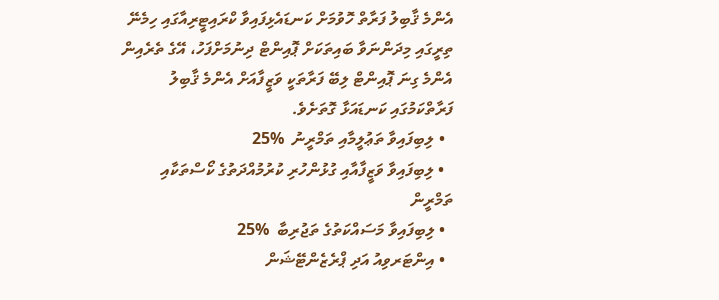އެންމެ ޤާބިލު ފަރާތް ހޮވުމަށް ކަނޑައެޅިފައިވާ ކްރައިޓީރިއާގައި ހިމެނޭ ތިރީގައި މިދަންނަވާ ބައިތަކަށް ޕޮއިންޓް ދިނުމަށްފަހު، އޭގެ ތެރެއިން އެންމެ ގިނަ ޕޮއިންޓް ލިބޭ ފަރާތަކީ ވަޒީފާއަށް އެންމެ ޤާބިލު ފަރާތްކަމުގައި ކަނޑައަޅާ ގޮތަށެވެ.
  • ލިބިފައިވާ ތަޢުލީމާއި ތަމްރީނު  %25
  • ލިބިފައިވާ ވަޒީފާއާއި ގުޅުންހުރި ކުރުމުއްދަތުގެ ކޯސްތަކާއި ތަމްރީން
  • ލިބިފައިވާ މަސައްކަތުގެ ތަޖުރިބާ  %25
  • އިންޓަރވިއު އަދި ޕްރެޒެންޓޭޝަން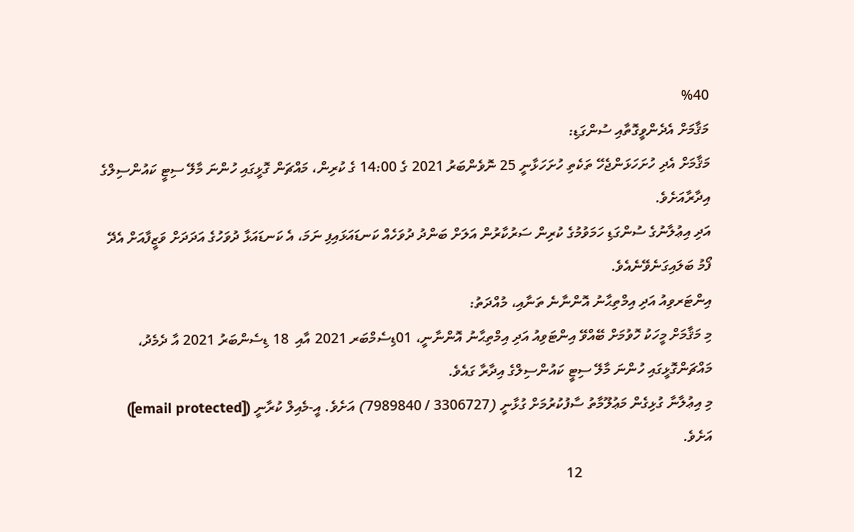%40
މަޤާމަށް އެދެންވީގޮތާއި ސުންގަޑި:
މަޤާމަށް އެދި ހުށަހަޅަންޖެހޭ ތަކެތި ހުށަހަޅާނީ 25 ނޮވެންބަރު 2021 ގެ 14:00 ގެ ކުރިން، މައްޗަން ގޮޅީގައި ހުންނަ މާލޭ ސިޓީ ކައުންސިލްގެ އިދާރާއަށެވެ.
އަދި އިޢުލާނުގެ ސުންގަޑި ހަމަވުމުގެ ކުރިން ސަރުކާރުން އަލަށް ބަންދު ދުވަހެއް ކަނޑައަޅައިފި ނަމަ، އެ ކަނޑައަޅާ ދުވަހުގެ އަދަދަށް ވަޒީފާއަށް އެދޭ ފޯމު ބަލައިގަނެވޭނެއެވެ.
އިންޓަރވިއު އަދި އިމްތިޙާނު އޮންނާނެ ތަނާއި، މުއްދަތު:
މި މަޤާމަށް މީހަކު ހޮވުމަށް ބޭއްވޭ އިންޓަވިއު އަދި އިމްތިޙާނު އޮންނާނީ، 01ޑިސެމްބަރ 2021 އާއި  18 ޑިސެންބަރު 2021 އާ ދެމެދު، މައްޗަންގޮޅީގައި ހުންނަ މާލޭ ސިޓީ ކައުންސިލްގެ އިދާރާ ގައެވެ.
މި އިޢުލާނާ ގުޅިގެން މަޢުލޫމާތު ސާފުކުރުމަށް ގުޅާނީ (3306727 / 7989840) އަށެވެ. އީ-މެއިލް ކުރާނީ ([email protected]) އަށެވެ.
                                    12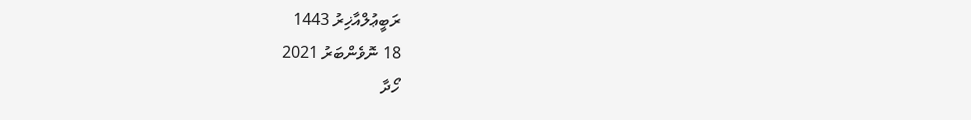ރަބީޢުލްއާޚިރު 1443
18 ނޮވެންބަރު 2021
ހޯދާ